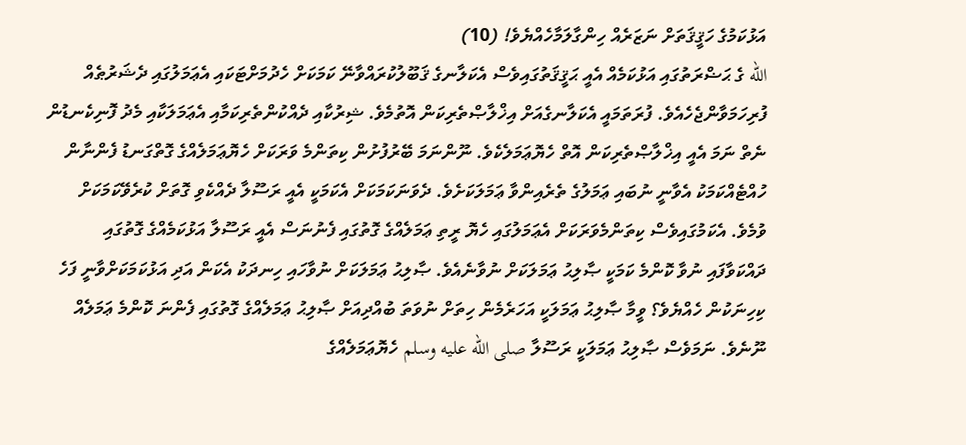އަޅުކަމުގެ ހަޤީޤަތަށް ނަޒަރެއް ހިންގާލަމާހެއްޔެވެ! (10)
الله ގެ ޙަޟްރަތުގައި އަޅުކަމެއް އެއީ ޙަޤީޤަތުގައިވެސް އެކަލާނގެ ޤަބޫލުކުރައްވާނޭ ކަމަކަށް ހެދުމަށްޓަކައި އެޢަމަލުގައި ދެޝަރުޠެއް ފުރިހަމަވާންޖެހެއެވެ. ފުރަތަމައީ އެކަލާނގެއަށް އިޚްލާޞްތެރިކަން އޮތުމެވެ. ޝިރުކާއި ދެއްކުންތެރިކަމާއި އެޢަމަލަކާއި މެދު ފޮނިކެނޑުން ނެތް ނަމަ އެއީ އިޚްލާޞްތެރިކަން އޮތް ހެޔޮޢަމަލެކެވެ. ނޫންނަމަ ބޭރުފުށުން ކިތަންމެ ވަރަކަށް ހެޔޮޢަމަލެއްގެ ގޮތްގަނޑު ފެންނާން ހުއްޓެއްކަމަކު އެވާނީ ނުބައި ޢަމަލުގެ ތެރެއިންވާ ޢަމަލަކަށެވެ. ދެވަނަކަމަކަށް އެކަމަކީ އެއީ ރަސޫލާ ދެއްކެވި ގޮތަށް ކުރެވޭކަމަކަށް ވުމެވެ. އެކަމުގައިވެސް ކިތަންމެވަރަކަށް އެޢަމަލުގައި ހެޔޮ ރީތި ޢަމަލެއްގެ ގޮތުގައި ފެނުނަސް އެއީ ރަސޫލާ އަޅުކަމެއްގެ ގޮތުގައި ދައްކަވާފައި ނުވާ ކޮންމެ ކަމަކީ ޞާލިޙު ޢަމަލަކަށް ނުވާނެއެވެ. ޞާލިޙު ޢަމަލަކަށް ނުވާހައި ހިނދަކު އެކަން އަދި އަޅުކަމަކަށްވާނީ ފަހެ ކިހިނަކުން ހެއްޔެވެ؟ ވީމާ ޞާލިޙު ޢަމަލަކީ އަހަރެމެން ހިތަށް ނުވަތަ ބުއްދިއަށް ޞާލިޙު ޢަމަލެއްގެ ގޮތުގައި ފެންނަ ކޮންމެ ޢަމަލެއް ނޫނެވެ. ނަމަވެސް ޞާލިޙު ޢަމަލަކީ ރަސޫލާ صلى الله عليه وسلم ހެޔޮޢަމަލެއްގެ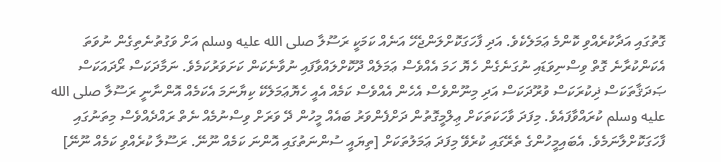ގޮތުގައި އަދާކުރެއްވި ކޮންމެ ޢަމަލެކެވެ. އަދި ފާހަގަކޮށްލަންޖެހޭ އަނެއް ކަމަކީ ރަސޫލާ صلى الله عليه وسلم އަށް ވަގުތުނެތިގެން ނުވަތަ އެކަންކުރާނެ ގޮތް ވިސްނިވަޑައި ނުގަނެގެން ހެޔޮ ހަމަ އެއްވެސް ޢަމަލެއް ދޫކޮށްލައްވާފައި ނުވާނެކަން ކަށަވަރުކަމެވެ. ނަމާދަކަސް ރޯދައަކަސް ޞަދަޤާތަކަސް ޛިކުރަކަސް ވުރޫދަކަސް އަދި މިނޫންވެސް އެހެން އެއްވެސް ކަމެއް އެއީ ހެޔޮޢަމަލެކޭ ކިޔާނަމަ އެކަމެއް އޮންނާނީ ރަސޫލާ صلى الله عليه وسلم ކުރައްވާފައެވެ. މިފަދަ ވާހަކަތަކަށް ޢިލްމީގޮތުން ދަށްފެންވަރު ބައެއް މީހުން ދޭ ވަރަށް ވިސްނުމެއް ނެތް ރައްދެއްވެސް މިތަނުގައި ފާހަގަކޮށްލާނަމެވެ. އެބައިމީހުންގެ ތެރޭގައި ކުރެވޭ މިފަދަ ޢަމަލުތަކަށް [ތިޔައީ ސުންނަތުގައި އޮންނަ ކަމެއް ނޫނޭ. ރަސޫލާ ކުރެއްވި ކަމެއް ނޫނޭ]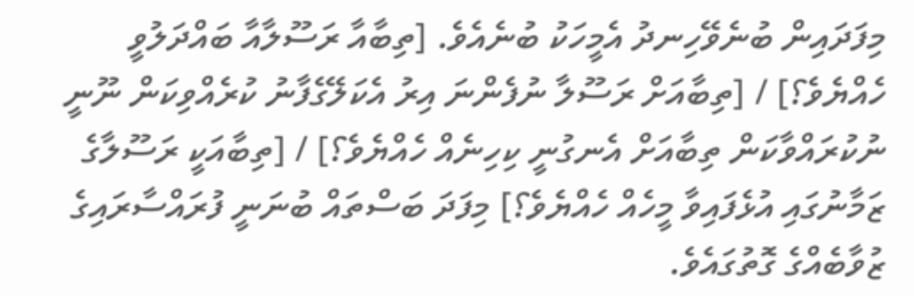މިފަދައިން ބުނެވޭހިނދު އެމީހަކު ބުނެއެވެ. [ތިބާއާ ރަސޫލާއާ ބައްދަލުވީ ހެއްޔެވެ؟] / [ތިބާއަށް ރަސޫލާ ނުފެންނަ އިރު އެކަލޭގެފާނު ކުރެއްވިކަން ނޫނީ ނުކުރައްވާކަން ތިބާއަށް އެނގުނީ ކިހިނެއް ހެއްޔެވެ؟] / [ތިބާއަކީ ރަސޫލާގެ ޒަމާނުގައި އުޅެފައިވާ މީހެއް ހެއްޔެވެ؟] މިފަދަ ބަސްތައް ބުނަނީ ފުރައްސާރައިގެ ޒުވާބެއްގެ ގޮތުގައެވެ.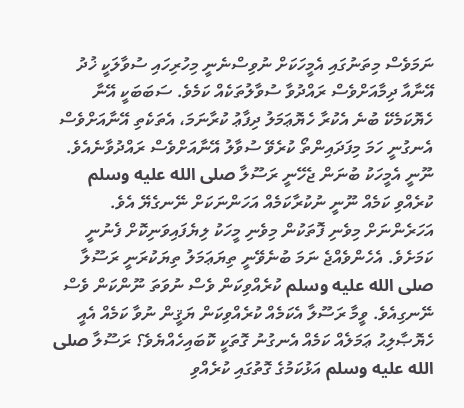ނަމަވެސް މިތަނުގައި އެމީހަކަށް ނުވިސްނެނީ މިހުރިހައި ސުވާލަކީ ޚުދު އޭނާއާ ދިމާއަށްވެސް ރައްދުވާ ސުވާލުތަކެއް ކަމެވެ. ސަބަބަކީ އޭނާ ހެޔޮކަމެކޭ ބުނެ އެކުރާ ހެޔޮޢަމަލު ދިފާޢު ކުރާނަމަ، އެތަކެތި އޭނާއަށްވެސް އެނގުނީ ހަމަ މިފަދައިންތޯ ކުރެވޭ ސުވާލު އޭނާއަށްވެސް ރައްދުވާނެއެވެ. ނޫނީ އެމީހަކު ބުނަން ޖެހޭނީ ރަސޫލާ صلى الله عليه وسلم ކުރެއްވި ކަމެއް ނޫނީ ނުކުރާކަމެއް އަހަންނަކަށް ނޭނގެޔޭ އެވެ. އަހަރެންނަށް މިވެނި ފޮތަކުން މިވެނި މީހަކު ލިޔެފައިވަނިކޮށް ފެނުނީ ކަމަށެވެ. އެހެންވެއްޖެ ނަމަ ބުނެވޭނީ ތިޔަޢަމަލު ތިޔަކުރަނީ ރަސޫލާ صلى الله عليه وسلم ކުރެއްވިކަން ވެސް ނުވަތަ ނޫންކަން ވެސް ނޭނގިއެވެ. ވީމާ ރަސޫލާ އެކަމެއް ކުރެއްވިކަން ޔަޤީން ނުވާ ކަމެއް އެއީ ހެޔޮޞާލިޙު ޢަމަލެއް ކަމެއް އެނގުނު ގޮތަކީ ކޮބައިހެއްޔެވެ؟ ރަސޫލާ صلى الله عليه وسلم އަޅުކަމުގެ ގޮތުގައި ކުރެއްވި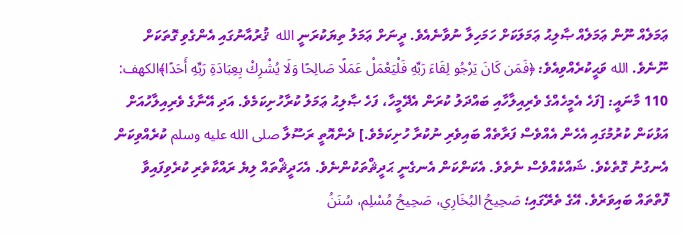ޢަމަލެއް ނޫން ޢަމަލެއް ޞާލިޙު ޢަމަލަކަށް ހަމަހިލާ ނުވާނެއެވެ. ދީނަށް ޢަމަލު ތިޔަކުރަނީ الله  ޤުރުއާނުގައި އެންގެވި ގޮތަކަށް ނޫނެވެ. الله ވަޙީކުރެއްވިއެވެ: ﴿فَمَن كَانَ يَرْجُو لِقَاءَ رَبِّهِ فَلْيَعْمَلْ عَمَلًا صَالِحًا وَلَا يُشْرِكْ بِعِبَادَةِ رَبِّهِ أَحَدًا﴾الكهف: 110 މާނައީ: [ފަހެ އެމީހެއްގެ ވެރިއިލާހާއި ބައްދަލު ކުރަން އެދޭމީހާ، ފަހެ ޞާލިޙު ޢަމަލު ކުރާހުށިކަމެވެ. އަދި އޭނާގެ ވެރިއިލާހުއަށް އަޅުކަން ކުރުމުގައި އެހެން އެއްވެސް ފަރާތެއް ބައިވެރި ނުކުރާ ހުށިކަމެވެ.] ދެންއޮތީ ރަސޫލާ صلى الله عليه وسلم ކުރެއްވިކަން އެނގުނު ގޮތެކެވެ. ޝައްކެއްވެސް ނެތެވެ. އެކަންކަން އެނގެނީ ޙަދީޘްތަކުންނެވެ. އެހަދީޘްތައް ލިޔެ ރައްކާތެރި ކުރެވިފައިވާ ފޮތްތައް ބައިވަރެވެ. އޭގެ ތެރޭގައި؛ صَحِيحُ البُخَارِي، صَحِيحُ مُسْلِم، سُنَنُ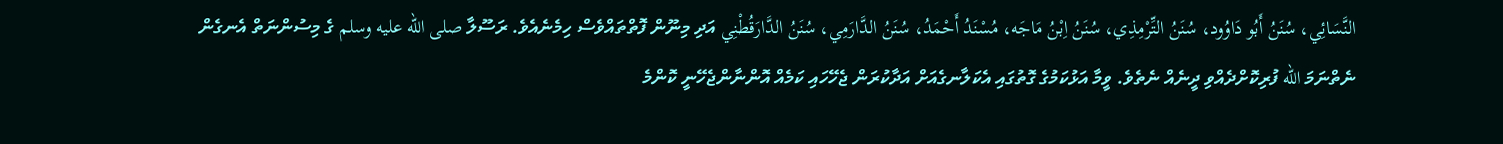النَّسَائِي، سُنَنُ أَبُو دَاوُود، سُنَنُ التِّرْمِذِي، سُنَنُ اِبْنُ مَاجَه، مُسْنَدُ أَحْمَدُ، سُنَنُ الدَّارَمِي، سُنَنُ الدَّارَقُطْنِي އަދި މިނޫން ފޮތްތައްވެސް ހިމެނެއެވެ. ރަސޫލާ صلى الله عليه وسلم ގެ މިސުންނަތް އެނގެން ނެތްނަމަ الله ފުރިކޮށްދެއްވި ދީނެއް ނެތެވެ. ވީމާ އަޅުކަމުގެ ގޮތުގައި އެކަލާނގެއަށް އަދާކުރަން ޖެހޭހައި ކަމެއް އޮންނާންޖެހޭނީ ކޮންމެ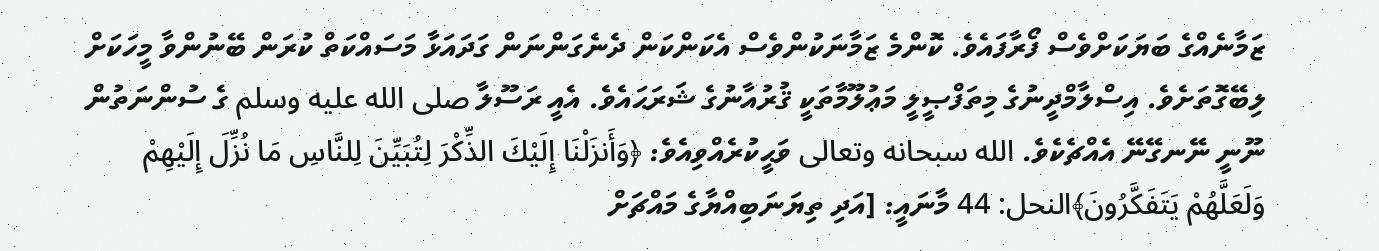ޒަމާނެއްގެ ބަޔަކަށްވެސް ފޯރާފައެވެ. ކޮންމެ ޒަމާނަކުންވެސް އެކަންކަން ދެނެގަންނަން ގަދައަޅާ މަސައްކަތް ކުރަން ބޭނުންވާ މީހަކަށް ލިބޭގޮތަށެވެ. އިސްލާމްދީނުގެ މިތަފްޞީލީ މަޢުލޫމާތަކީ ޤުރުއާނުގެ ޝަރަޙައެވެ. އެއީ ރަސޫލާ صلى الله عليه وسلم ގެ ސުންނަތުން ނޫނީ ނޭނގޭނޭ އެއްޗެކެވެ. الله سبحانه وتعالى ވަޙީކުރެއްވިއެވެ: ﴿وَأَنزَلْنَا إِلَيْكَ الذِّكْرَ لِتُبَيِّنَ لِلنَّاسِ مَا نُزِّلَ إِلَيْهِمْ وَلَعَلَّهُمْ يَتَفَكَّرُونَ﴾النحل: 44 މާނައީ: [އަދި ތިޔަނަބިއްޔާގެ މައްޗަށް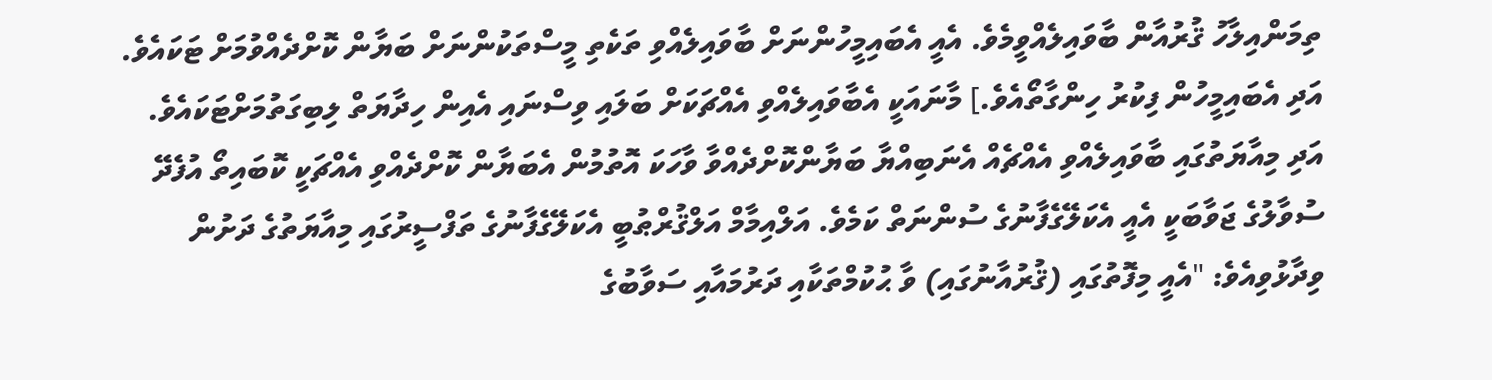ތިމަންއިލާހު ޤުރުއާން ބާވައިލެއްވީމެވެ. އެއީ އެބައިމީހުންނަށް ބާވައިލެއްވި ތަކެތި މީސްތަކުންނަށް ބަޔާން ކޮށްދެއްވުމަށް ޓަކައެވެ. އަދި އެބައިމީހުން ފިކުރު ހިންގާތޯއެވެ.] މާނައަކީ އެބާވައިލެއްވި އެއްޗަކަށް ބަލައި ވިސްނައި އެއިން ހިދާޔަތް ލިބިގަތުމަށްޓަކައެވެ. އަދި މިއާޔަތުގައި ބާވައިލެއްވި އެއްޗެއް އެނަބިއްޔާ ބަޔާންކޮށްދެއްވާ ވާހަކަ އޮތުމުން އެބަޔާން ކޮށްދެއްވި އެއްޗަކީ ކޮބައިތޯ އުފެދޭ ސުވާލުގެ ޖަވާބަކީ އެއީ އެކަލޭގެފާނުގެ ސުންނަތް ކަމެވެ. އަލްއިމާމް އަލްޤުރްޠުބީ އެކަލޭގެފާނުގެ ތަފްސީރުގައި މިއާޔަތުގެ ދަށުން ވިދާޅުވިއެވެ: "އެއީ މިފޮތުގައި (ޤުރުއާނުގައި) ވާ ޙުކުމްތަކާއި ދަރުމައާއި ސަވާބުގެ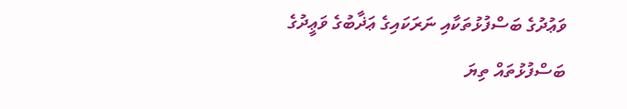ވަޢުދުގެ ބަސްފުޅުތަކާއި ނަރަކައިގެ ޢަޛާބުގެ ވަޢީދުގެ ބަސްފުޅުތައް ތިޔަ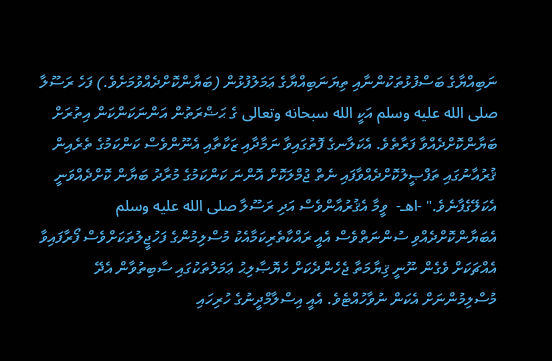ނަބިއްޔާގެ ބަސްފުޅުތަކުންނާއި ތިޔަނަބިއްޔާގެ ޢަމަލުފުޅުން (ބަޔާންކޮށްދެއްވުމަށެވެ.) ފަހެ ރަސޫލާ صلى الله عليه وسلم އަކީ الله سبحانه وتعالى ގެ ޙަޟްރަތުން އަންނަކަންކަން އިތުރަށް ބަޔާންކޮށްދެއްވާ ފަރާތެވެ. އެކަލާނގެ ފޮތުގައިވާ ނަމާދާއި ޒަކާތާއި އެނޫންވެސް ކަންކަމުގެ ތެރެއިން ޤުރުއާނުގައި ތަފްޞީލުކޮށްދެއްވާފައި ނެތް ޖުމްލަކޮށް އޮންނަ ކަންކަމުގެ މުރާދު ބަޔާން ކޮށްދެއްވަނީ އެކަލޭގެފާނެވެ." -اهـ-  ވީމާ އެޤުރުއާންވެސް އަދި ރަސޫލާ صلى الله عليه وسلم އެބަޔާންކޮށްދެއްވި ސުންނަތްވެސް އެއީ ރައްކާތެރިކަމާއެކު މުސްލިމުންގެ ފަހުޖީލުތަކަށްވެސް ފޯރާފައިވާ އެއްޗަކަށް ވެގެން ނޫނީ ޤިޔާމަތާ ޖެހެންދެކަށް ހެޔޮޞާލިޙު ޢަމަލުތަކުގައި ސާބިތުވާން އެދޭ މުސްލިމުންނަށް އެކަން ނުވާހުއްޓެވެ. އެއީ އިސްލާމްދީނުގެ ހުރިހައި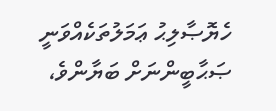ހެޔޮޞާލިޙު ޢަމަލުތަކެއްވަނީ ޞަޙާބީންނަށް ބަޔާންވެ،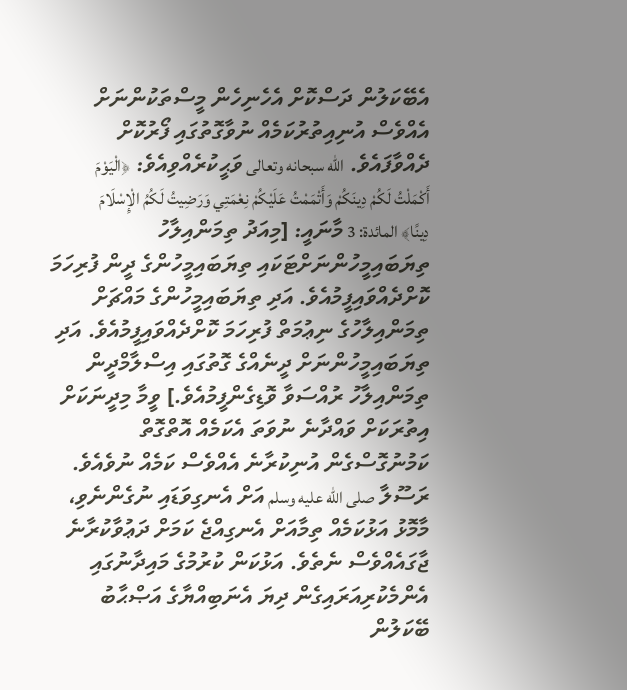އެބޭކަލުން ދަސްކޮށް އެހެނިހެން މީސްތަކުންނަށް އެއްވެސް އުނިއިތުރުކަމެއް ނުވާގޮތުގައި ފޯރުކޮށް ދެއްވާފައެވެ. الله سبحانه وتعالى ވަޙީކުރެއްވިއެވެ: ﴿الْيَوْمَ أَكْمَلْتُ لَكُمْ دِينَكُمْ وَأَتْمَمْتُ عَلَيْكُمْ نِعْمَتِي وَرَضِيتُ لَكُمُ الْإِسْلَامَ دِينًا﴾ المائدة: 3 މާނައީ: [މިއަދު ތިމަންއިލާހު ތިޔަބައިމީހުންނަށްޓަކައި ތިޔަބައިމީހުންގެ ދީން ފުރިހަމަ ކޮށްދެއްވައިފީމުއެވެ. އަދި ތިޔަބައިމީހުންގެ މައްޗަށް ތިމަންއިލާހުގެ ނިޢުމަތް ފުރިހަމަ ކޮށްދެއްވައިފީމުއެވެ. އަދި ތިޔަބައިމީހުންނަށް ދީނެއްގެ ގޮތުގައި އިސްލާމްދީން ތިމަންއިލާހު ރުއްސަވާ ވޮޑިގެންފީމުއެވެ.] ވީމާ މިދީނަކަށް އިތުރަކަށް ވައްދާނެ ނުވަތަ އެކަމެއް އޮތްގޮތް ކަމުނުގޮސްގެން އުނިކުރާނެ އެއްވެސް ކަމެއް ނުވެއެވެ. ރަސޫލާ صلى الله عليه وسلم އަށް އެނގިވަޑައި ނުގެންނެވި، މާމޮޅު އަޅުކަމެއް ތިމާއަށް އެނގިއްޖެ ކަމަށް ދަޢުވާކުރާނެ ޖާގައެއްވެސް ނެތެވެ. އަޅުކަން ކުރުމުގެ މައިދާނުގައި އެންމެކުރިއަރައިގެން ދިޔަ އެނަބިއްޔާގެ އަޞްޙާބު ބޭކަލުން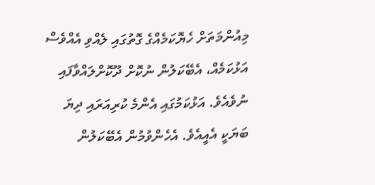މިއުންމަތަށް ހެޔޮކަމެއްގެ ގޮތުގައި ލެއްވި އެއްވެސް އަޅުކަމެއް، އެބޭކަލުން ނުކޮށް ދޫކޮށްލައްވާފައި ނުވެއެވެ. އަޅުކަމުގައި އެންމެ ކުރިއަރައި ދިޔަ ބަޔަކީ އެއީއެވެ. އެހެންވުމުން އެބޭކަލުން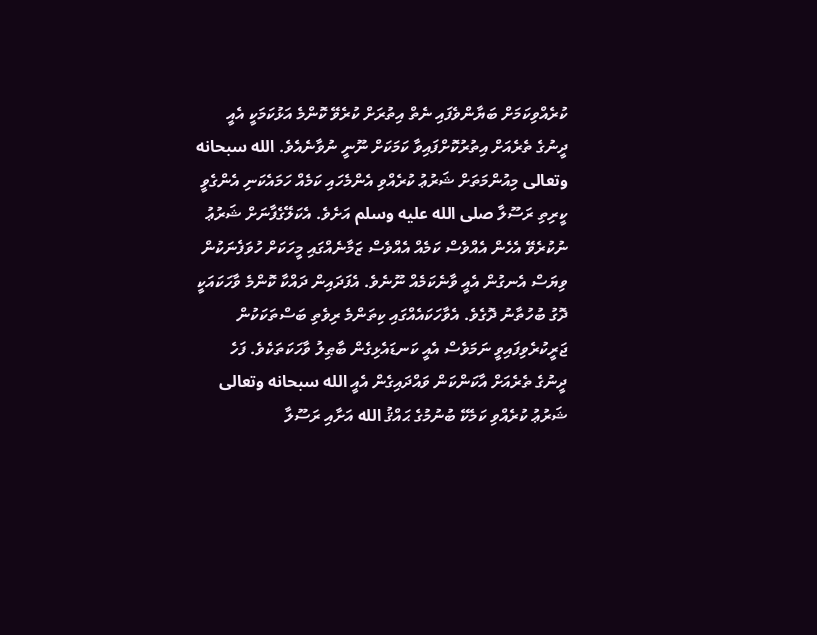ކުރެއްވިކަމަށް ބަޔާންވެފައި ނެތް އިތުރަށް ކުރެވޭ ކޮންމެ އަޅުކަމަކީ އެއީ ދީނުގެ ތެރެއަށް އިތުރުކޮށްފައިވާ ކަމަކަށް ނޫނީ ނުވާނެއެވެ. الله سبحانه وتعالى މިއުންމަތަށް ޝަރުޢު ކުރެއްވި އެންމެހައި ކަމެއް ހަމައެކަނި އެންގެވީ ކީރިތި ރަސޫލާ صلى الله عليه وسلم އަށެވެ. އެކަލޭގެފާނަށް ޝަރުޢު ނުކުރެވޭ އެހެން އެއްވެސް ކަމެއް އެއްވެސް ޒަމާނެއްގައި މީހަކަށް ހުވަފެނަކުން ވިޔަސް އެނގުން އެއީ ވާނެކަމެއް ނޫނެވެ. އެފަދައިން ދައްކާ ކޮންމެ ވާހަކައަކީ ދޮގު ބުހުތާނު ދޮގެވެ. އެވާހަކައެއްގައި ކިތަންމެ ރިވެތި ބަސްތަކަކުން ޖަރީކުރެވިފައިވީ ނަމަވެސް އެއީ ކަނޑައެޅިގެން ބާޠިލު ވާހަކަތަކެވެ. ފަހެ ދީނުގެ ތެރެއަށް އާކަންކަން ވައްދައިގެން އެއީ الله سبحانه وتعالى ޝަރުޢު ކުރެއްވި ކަމެކޭ ބުނުމުގެ ޙައްޤު الله އަށާއި ރަސޫލާ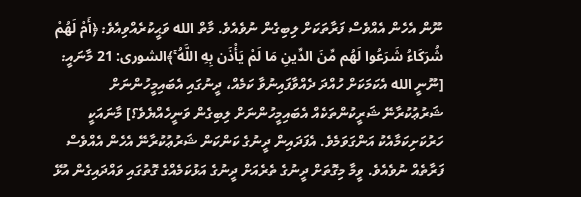ނޫން އެހެން އެއްވެސް ފަރާތަކަށް ލިބިގެން ނުވެއެވެ. މާތް الله ވަޙީކުރެއްވިއެވެ: ﴿أَمْ لَهُمْ شُرَكَاءُ شَرَعُوا لَهُم مِّنَ الدِّينِ مَا لَمْ يَأْذَن بِهِ اللَّهُ ۚ﴾الشورى: 21 މާނައީ: [ނޫނީ الله އެކަމަކަށް ހުއްދަ ދެއްވާފައިނުވާ ކަމެއް، ދީނުގައި އެބައިމީހުންނަށް ޝަރުޢުކުރާނޭ ޝަރީކުންތަކެއް އެބައިމީހުންނަށް ލިބިގެން ވަނީހެއްޔެވެ؟] މާނައަކީ ހަރުކަށިކަމާއެކު އަންގަވަމެވެ. އެފަދައިން ދީނުގެ ކަންކަން ޝަރުޢުކުރާނޭ އެހެން އެއްވެސް ފަރާތެއް ނުވެއެވެ. ވީމާ މިގޮތަށް ދީނުގެ ތެރެއަށް ދީނުގެ އަޅުކަމެއްގެ ގޮތުގައި ވައްދައިގެން އުޅޭ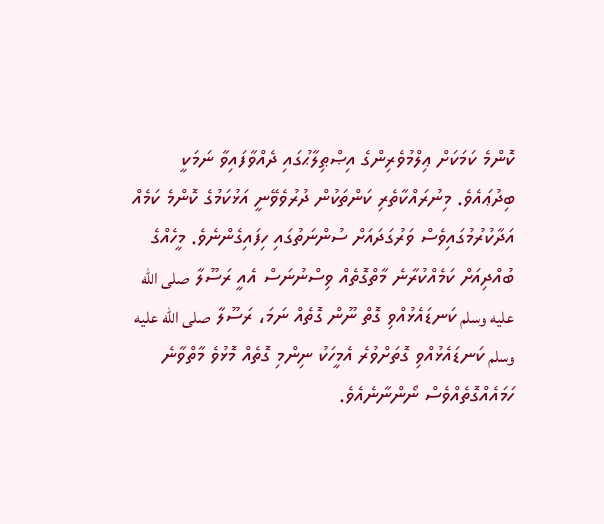ކޮންމެ ކަމަކަށް ޢިލްމުވެރިންގެ އިޞްޠިލާޙުގައި ދެއްވާފައިވާ ނަމަކީ ބިދުޢައެވެ. މިނުރައްކާތެރި ކަންތަކުން ދުރުވެވޭނީ އަޅުކަމުގެ ކޮންމެ ކަމެއް އަދާކުރުމުގައިވެސް ވަރުގަދައަށް ސުންނަތުގައި ހިފައިގެންނެވެ. މީހެއްގެ ބުއްދިއަށް ކަމެއްކުރާނެ މާތްގޮތެއް ވިސްނުނަސް އެއީ ރަސޫލާ صلى الله عليه وسلم ކަނޑައެޅުއްވި ގޮތް ނޫން ގޮތެއް ނަމަ، ރަސޫލާ صلى الله عليه وسلم ކަނޑައެޅުއްވި ގޮތަށްވުރެ އެމީހަކު ނިންމި ގޮތެއް މޮޅުވެ މާތްވާނެ ހަމައެއްގޮތެއްވެސް ނޯންނާނެއެވެ.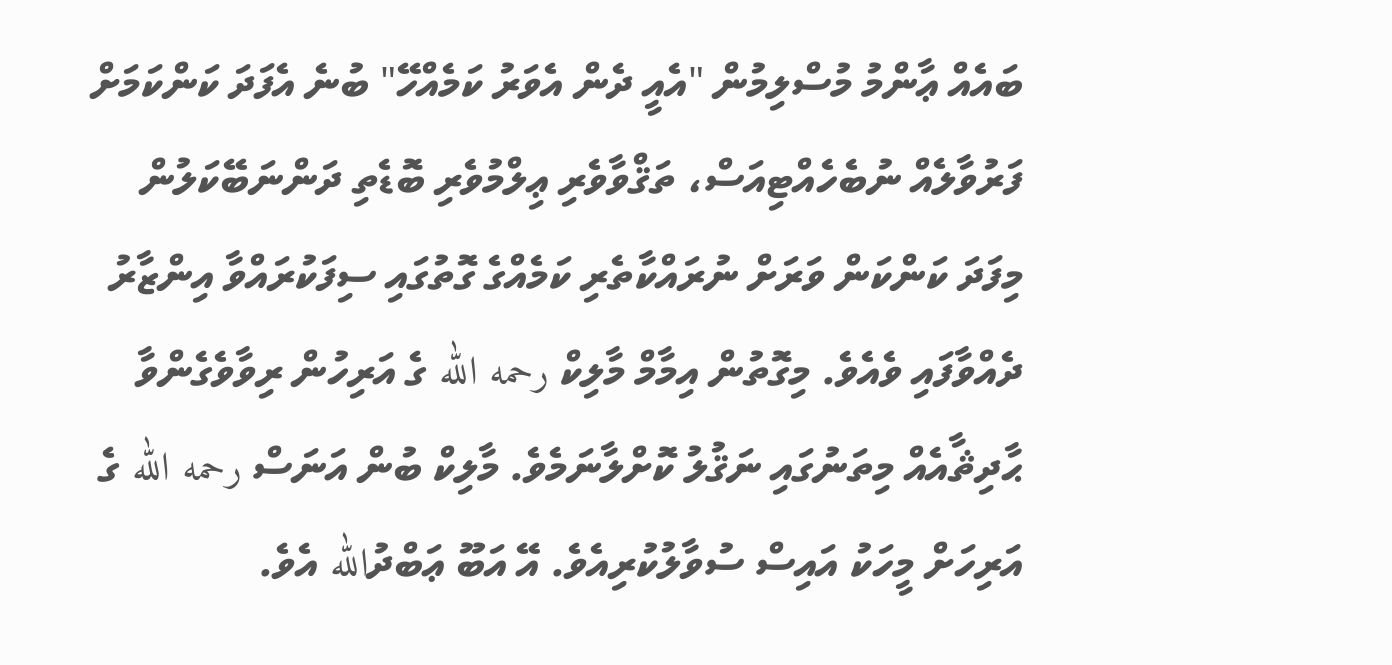ބައެއް ޢާންމު މުސްލިމުން "އެއީ ދެން އެވަރު ކަމެއްހޭ" ބުނެ އެފަދަ ކަންކަމަށް ފަރުވާލެއް ނުބެހެއްޓިއަސް، ތަޤްވާވެރި ޢިލްމުވެރި ބޮޑެތި ދަންނަބޭކަލުން މިފަދަ ކަންކަން ވަރަށް ނުރައްކާތެރި ކަމެއްގެ ގޮތުގައި ސިފަކުރައްވާ އިންޒާރު ދެއްވާފައި ވެއެވެ. މިގޮތުން އިމާމް މާލިކް رحمه الله ގެ އަރިހުން ރިވާވެގެންވާ ޙާދިޘާއެއް މިތަނުގައި ނަޤުލު ކޮށްލާނަމެވެ. މާލިކް ބުން އަނަސް رحمه الله ގެ އަރިހަށް މީހަކު އައިސް ސުވާލުކުރިއެވެ. އޭ އަބޫ ޢަބްދުالله އެވެ.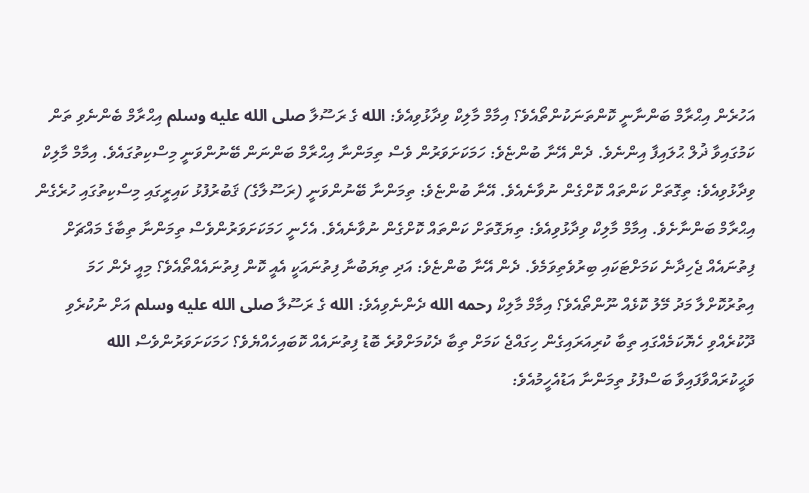އަހުރެން އިޙްރާމް ބަންނާނީ ކޮންތަނަކުންތޯއެވެ؟ އިމާމް މާލިކް ވިދާޅުވިއެވެ: الله ގެ ރަސޫލާ صلى الله عليه وسلم އިޙްރާމް ބެންނެވި ތަން ކަމުގައިވާ ޛުލް ޙުލައިފާ އިންނެވެ. ދެން އޭނާ ބުންޏެވެ: ހަމަކަށަވަރުން ވެސް ތިމަންނާ އިޙްރާމް ބަންނަން ބޭނުންވަނީ މިސްކިތުގައެވެ. އިމާމް މާލިކް ވިދާޅުވިއެވެ: ތިގޮތަށް ކަންތައް ކޮށްގެން ނުވާނެއެވެ. އޭނާ ބުންޏެވެ: ތިމަންނާ ބޭނުންވަނީ (ރަސޫލާގެ) ޤަބުރުފުޅު ކައިރީގައި މިސްކިތުގައި ހުރެގެން އިޙްރާމް ބަންނާށެވެ. އިމާމް މާލިކް ވިދާޅުވިއެވެ: ތިޔަގޮތަށް ކަންތައް ކޮށްގެން ނުވާނެއެވެ. އެހެނީ ހަމަކަށަވަރުންވެސް ތިމަންނާ ތިބާގެ މައްޗަށް ފިތުނައެއް ޖެހިދާނެ ކަމަށްޓަކައި ބިރުވެތިވަމެވެ. ދެން އޭނާ ބުންޏެވެ: އަދި ތިޔަބުނާ ފިތުނައަކީ އެއީ ކޮން ފިތުނައެއްތޯއެވެ؟ މިއީ ދެން ހަމަ އިތުރުކޮށްލާ މަދު މޭލު ކޮޅެއް ނޫންތޯއެވެ؟ އިމާމް މާލިކް رحمه الله ދެންނެވިއެވެ: الله ގެ ރަސޫލާ صلى الله عليه وسلم އަށް ނުކުރެވި ދޫކުރެއްވި ހެޔޮކަމެއްގައި ތިބާ ކުރިއަރައިގެން ހިގައްޖެ ކަމަށް ތިބާ ދެކުމަށްވުރެ ބޮޑު ފިތުނައެއް ކޮބައިހެއްޔެވެ؟ ހަމަކަށަވަރުންވެސް الله ވަޙީކުރައްވާފައިވާ ބަސްފުޅު ތިމަންނާ އަޑުއެހީމުއެވެ: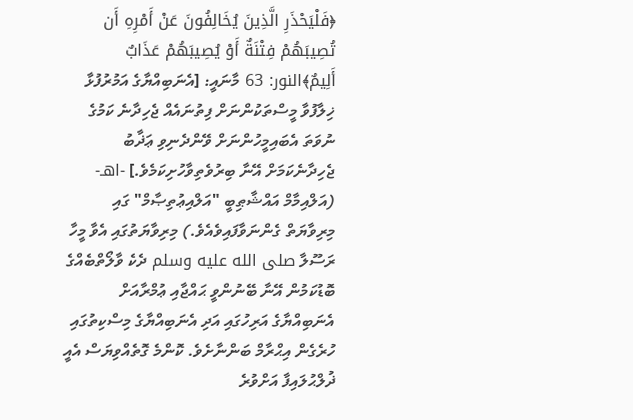﴿فَلْيَحْذَرِ الَّذِينَ يُخَالِفُونَ عَنْ أَمْرِهِ أَن تُصِيبَهُمْ فِتْنَةٌ أَوْ يُصِيبَهُمْ عَذَابٌ أَلِيمٌ﴾النور: 63 މާނައީ: [އެނަބިއްޔާގެ އަމުރުފުޅާ ޚިލާފުވާ މީސްތަކުންނަށް ފިތުނައެއް ޖެހިދާނެ ކަމުގެ ނުވަތަ އެބައިމީހުންނަށް ވޭންދެނިވި ޢަޛާބު ޖެހިދާނެކަމަށް އޭނާ ބިރުވެތިވާހުށިކަމެވެ.] -اهـ-  (އަލްއިމާމް އައްޝާޠިބީ "އަލްއިޢުތިޞާމް" ގައި މިރިވާޔަތް ގެންނަވާފައިވެއެވެ.) މިރިވާޔަތުގައި އެވާ މީހާ ރަސޫލާ صلى الله عليه وسلم ދެކެ ވާލޯތްބެއްގެ ބޮޑުކަމުން އޭނާ ބޭނުންވީ ޙައްޖާއި ޢުމްރާއަށް އެނަބިއްޔާގެ އަރިހުގައި އަދި އެނަބިއްޔާގެ މިސްކިތުގައި ހުރެގެން އިޙްރާމް ބަންނާށެވެ. ކޮންމެ ގޮތެއްވިޔަސް އެއީ ޛުލްޙުލައިފާ އަށްވުރެ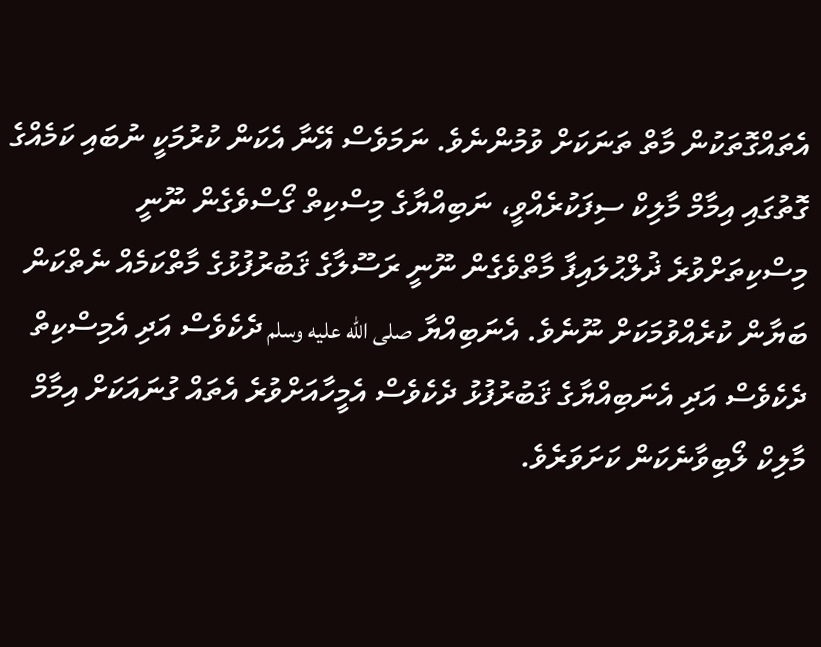އެތައްގޮތަކުން މާތް ތަނަކަށް ވުމުންނެވެ. ނަމަވެސް އޭނާ އެކަން ކުރުމަކީ ނުބައި ކަމެއްގެ ގޮތުގައި އިމާމް މާލިކް ސިފަކުރެއްވީ، ނަބިއްޔާގެ މިސްކިތް ގޯސްވެގެން ނޫނީ މިސްކިތަށްވުރެ ޛުލްޙުލައިފާ މާތްވެގެން ނޫނީ ރަސޫލާގެ ޤަބުރުފުޅުގެ މާތްކަމެއް ނެތްކަން ބަޔާން ކުރެއްވުމަކަށް ނޫނެވެ. އެނަބިއްޔާ صلى الله عليه وسلم ދެކެވެސް އަދި އެމިސްކިތް ދެކެވެސް އަދި އެނަބިއްޔާގެ ޤަބުރުފުޅު ދެކެވެސް އެމީހާއަށްވުރެ އެތައް ގުނައަކަށް އިމާމް މާލިކް ލޯބިވާނެކަން ކަށަވަރެވެ.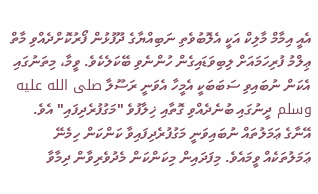އެއީ އިމާމް މާލިކް އަކީ އެލޮބުވެތި ނަބިއްޔާގެ ދޫފުޅުން ފޯރުކޮށްދެއްވި މާތް ޢިލްމު ފުރިހަމައަށް ލިބިވަޑައިގެން ހުންނެވި ބޭކަލެކެވެ. ވީމާ، މިތަނުގައި އެކަން ނުބައިވި ސަބަބަކީ އެމީހާ އެވަނީ ރަސޫލާ صلى الله عليه وسلم ދީނުގައި ބުނެދެއްވި ގޮތާއި ޚިލާފުވެ "މަގުފުރެދިފައި" އެވެ. އޭނާގެ ޢަމަލުތައް ނުބައިވަނީ މަގުފުރެދިފައިވާ ކަންކަން ހިމެނޭ ޢަމަލުތަކެއް ވީމައެވެ. މިފަދައިން މިކަންކަން މެދުވެރިވާން ދިމާވާ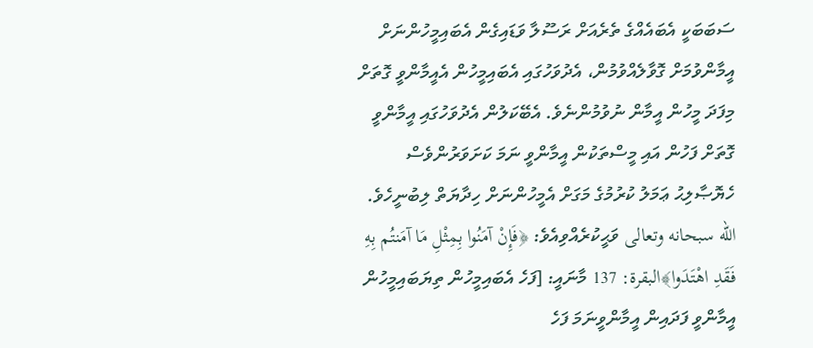ސަބަބަކީ އެބައެއްގެ ތެރެއަށް ރަސޫލާ ވަޑައިގެން އެބައިމީހުންނަށް އީމާންވުމަށް ގޮވާލެއްވުމުން، އެދުވަހުގައި އެބައިމީހުން އެއީމާންވީ ގޮތަށް މިފަދަ މީހުން އީމާން ނުވުމުންނެވެ. އެބޭކަލުން އެދުވަހުގައި އީމާންވީ ގޮތަށް ފަހުން އައި މީސްތަކުން އީމާންވީ ނަމަ ކަށަވަރުންވެސް ހެޔޮޞާލިޙު ޢަމަލު ކުރުމުގެ މަގަށް އެމީހުންނަށް ހިދާޔަތް ލިބުނީހެވެ. الله سبحانه وتعالى ވަޙީކުރެއްވިއެވެ: ﴿فَإِنْ آمَنُوا بِمِثْلِ مَا آمَنتُم بِهِ فَقَدِ اهْتَدَوا﴾البقرة: 137 މާނައީ: [ފަހެ އެބައިމީހުން ތިޔަބައިމީހުން އީމާންވީ ފަދައިން އީމާންވީނަމަ ފަހެ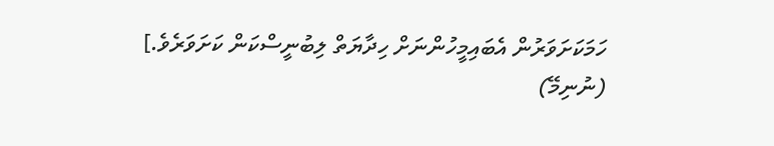ހަމަކަށަވަރުން އެބައިމީހުންނަށް ހިދާޔަތް ލިބުނީސްކަން ކަށަވަރެވެ.]
(ނުނިމޭ)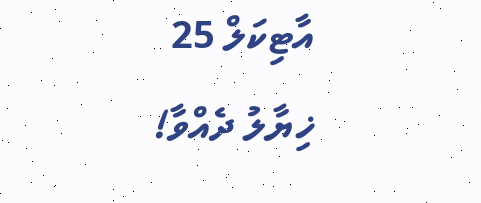އާޓިކަލް 25
ޚިޔާލު ދެއްވާ!